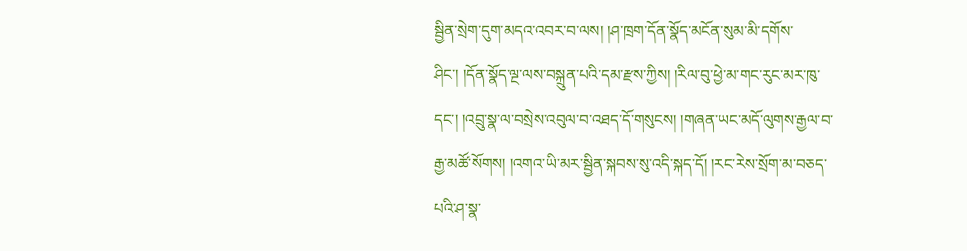སྦྱིན་སྲེག་དུག་མདའ་འབར་བ་ལས། །ཤ་ཁྲག་དོན་སྣོད་མངོན་སུམ་མི་དགོས་ཤིང་། །དོན་སྣོད་ལྔ་ལས་བསྐྲུན་པའི་དམ་རྫས་ཀྱིས། །རིལ་བུ་ཕྱེ་མ་གང་རུང་མར་ཁུ་དང་། །འབྲུ་སྣ་ལ་བསྲེས་འབུལ་བ་འཐད་དོ་གསུངས། །གཞན་ཡང་མདོ་ལུགས་རྒྱལ་བ་རྒྱ་མཚོ་སོགས། །འགའ་ཡི་མར་སྦྱིན་སྐབས་སུ་འདི་སྐད་དོ། །རང་རེས་སྲོག་མ་བཅད་པའི་ཤ་སྣ་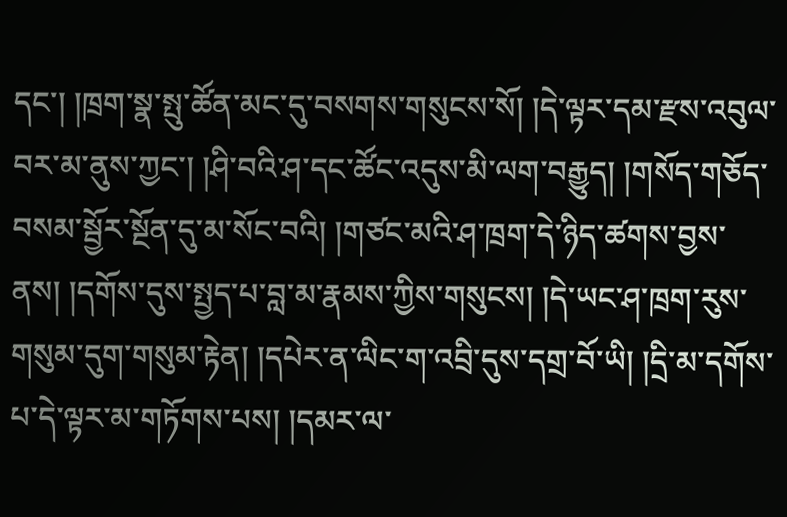དང་། །ཁྲག་སྣ་སྤུ་ཚོན་མང་དུ་བསགས་གསུངས་སོ། །དེ་ལྟར་དམ་རྫས་འབུལ་བར་མ་ནུས་ཀྱང་། །ཤི་བའི་ཤ་དང་ཚོང་འདུས་མི་ལག་བརྒྱུད། །གསོད་གཅོད་བསམ་སྦྱོར་སྔོན་དུ་མ་སོང་བའི། །གཙང་མའི་ཤ་ཁྲག་དེ་ཉིད་ཚགས་བྱས་ནས། །དགོས་དུས་སྤྱད་པ་བླ་མ་རྣམས་ཀྱིས་གསུངས། །དེ་ཡང་ཤ་ཁྲག་རུས་གསུམ་དུག་གསུམ་རྟེན། །དཔེར་ན་ལིང་ག་འབྲི་དུས་དགྲ་བོ་ཡི། །དྲི་མ་དགོས་པ་དེ་ལྟར་མ་གཏོགས་པས། །དམར་ལ་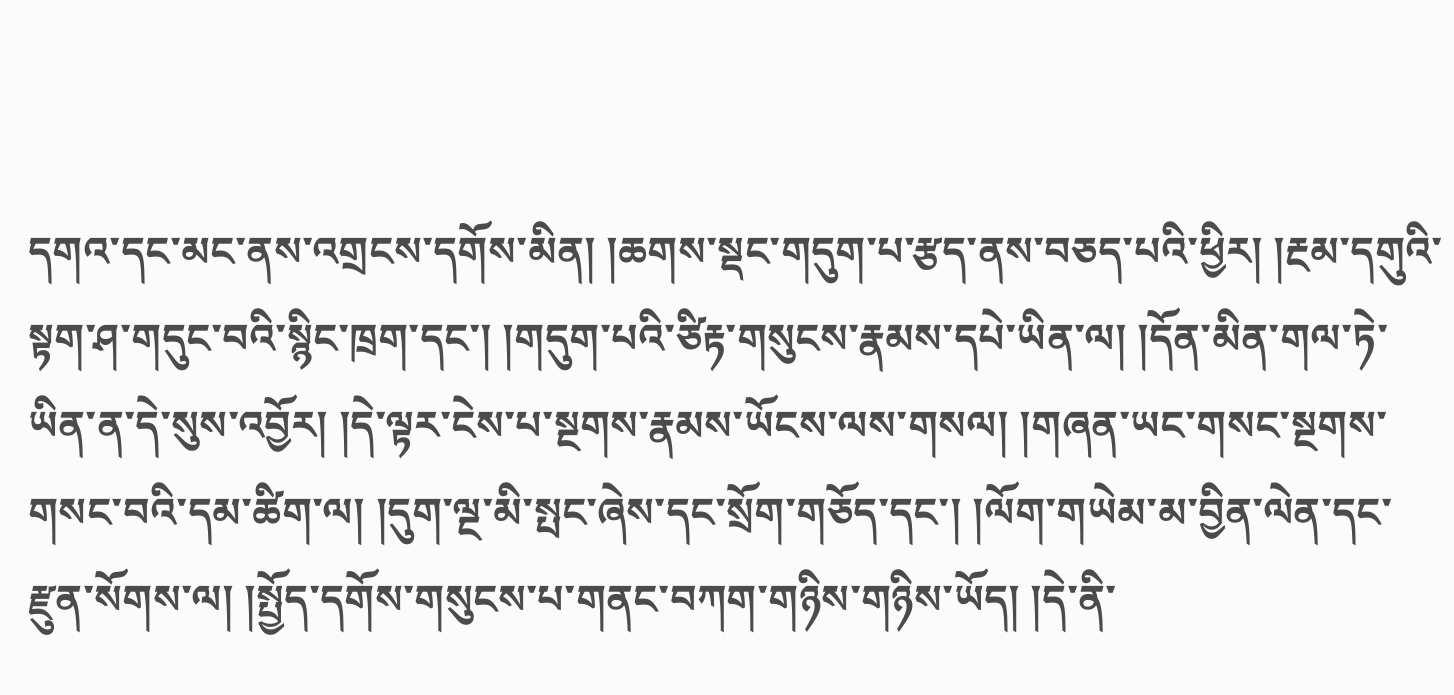དགའ་དང་མང་ནས་འགྲངས་དགོས་མིན། །ཆགས་སྡང་གདུག་པ་རྩད་ནས་བཅད་པའི་ཕྱིར། །རྔམ་དགུའི་སྟག་ཤ་གདུང་བའི་སྙིང་ཁྲག་དང་། །གདུག་པའི་ཙིརྟ་གསུངས་རྣམས་དཔེ་ཡིན་ལ། །དོན་མིན་གལ་ཏེ་ཡིན་ན་དེ་སུས་འབྱོར། །དེ་ལྟར་ངེས་པ་སྔགས་རྣམས་ཡོངས་ལས་གསལ། །གཞན་ཡང་གསང་སྔགས་གསང་བའི་དམ་ཚིག་ལ། །དུག་ལྔ་མི་སྤང་ཞེས་དང་སྲོག་གཅོད་དང་། །ལོག་གཡེམ་མ་བྱིན་ལེན་དང་རྫུན་སོགས་ལ། །སྤྱོད་དགོས་གསུངས་པ་གནང་བཀག་གཉིས་གཉིས་ཡོད། །དེ་ནི་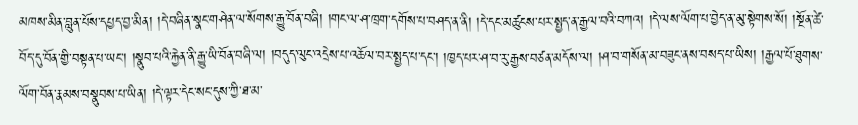མཁས་མིན་བླུན་པོས་དཔྱད་བྱ་མིན། །དེ་བཞིན་སྣང་གཤེན་ལ་སོགས་རྒྱུ་བོན་བཞི། །གང་ལ་ཤ་ཁྲག་དགོས་པ་བཤད་ན་ནི། །དེ་དང་མཚུངས་པར་སྤྱད་ན་རྒྱལ་བའི་བཀའ། །དེ་ལས་ལོག་པ་བྱེད་ན་མུ་སྟེགས་སོ། །སྔོན་ཚེ་བོད་དུ་བོན་གྱི་བསྟན་པ་ཡང་། །སྣུབ་པའི་རྐྱེན་ནི་རྒྱུ་ཡི་བོན་བཞི་ལ། །བདུད་ལུང་འདྲེས་པ་འཆོལ་བར་སྤྱད་པ་དང་། །ཁྱད་པར་ཤ་བ་རུ་རྒྱས་བཙན་མདོས་ལ། །ཤ་བ་གསོན་མ་བཟུང་ནས་བསད་པ་ཡིས། །རྒྱལ་པོ་ཐུགས་ལོག་བོན་རྣམས་བསྣུབས་པ་ཡིན། །དེ་ལྟར་དེང་སང་དུས་ཀྱི་ཐ་མ་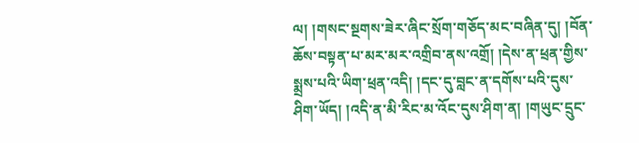ལ། །གསང་སྔགས་ཟེར་ཞིང་སྲོག་གཅོད་མང་བཞིན་དུ། །བོན་ཆོས་བསྟན་པ་མར་མར་འགྲིབ་ནས་འགྲོ། །དེས་ན་ཕྲན་གྱིས་སྨྲས་པའི་ཡིག་ཕྲན་འདི། །དང་དུ་བླང་ན་དགོས་པའི་དུས་ཤིག་ཡོད། །འདི་ན་མི་རིང་མ་འོང་དུས་ཤིག་ན། །གཡུང་དྲུང་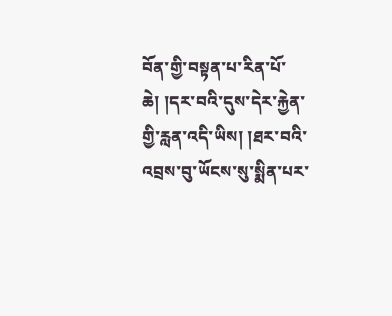བོན་གྱི་བསྟན་པ་རིན་པོ་ཆེ། །དར་བའི་དུས་དེར་རྐྱེན་གྱི་རླན་འདི་ཡིས། །ཐར་བའི་འབྲས་བུ་ཡོངས་སུ་སྨིན་པར་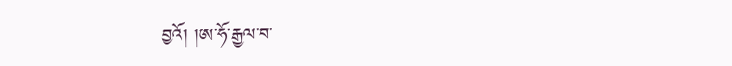བྱའོ། །ཨ་ཧོ་རྒྱལ་བ་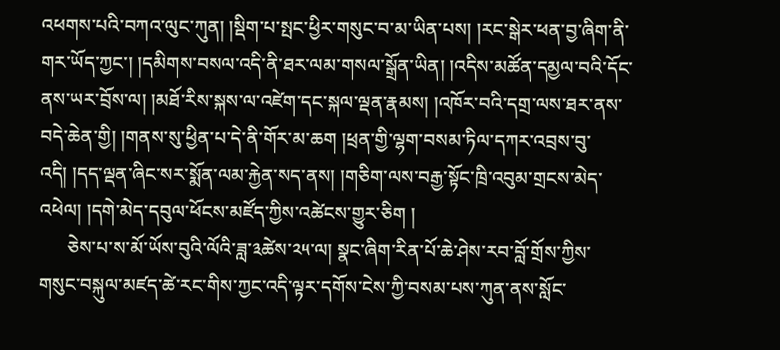འཕགས་པའི་བཀའ་ལུང་ཀུན། །སྡིག་པ་སྤང་ཕྱིར་གསུང་བ་མ་ཡིན་པས། །རང་སྒེར་ཕན་བྱ་ཞིག་ནི་གར་ཡོད་ཀྱང་། །དམིགས་བསལ་འདི་ནི་ཐར་ལམ་གསལ་སྒྲོན་ཡིན། །འདིས་མཚོན་དམྱལ་བའི་དོང་ནས་ཡར་བྲོས་ལ། །མཐོ་རིས་སྐས་ལ་འཛེག་དང་སྐལ་ལྡན་རྣམས། །འཁོར་བའི་དགྲ་ལས་ཐར་ནས་བདེ་ཆེན་གྱི། །གནས་སུ་ཕྱིན་པ་དེ་ནི་གོར་མ་ཆག །ཕྲན་གྱི་ལྷག་བསམ་ཏིལ་དཀར་འབྲས་བུ་འདི། །དད་ལྡན་ཞིང་སར་སྨོན་ལམ་རྐྱེན་སད་ནས། །གཅིག་ལས་བརྒྱ་སྟོང་ཁྲི་འབུམ་གྲངས་མེད་འཕེལ། །དགེ་མེད་དབུལ་ཕོངས་མཛོད་ཀྱིས་འཚེངས་གྱུར་ཅིག །
      ཅེས་པ་ས་མོ་ཡོས་བུའི་ལོའི་ཟླ་༣ཚེས་༢༥་ལ། སྣང་ཞིག་རིན་པོ་ཆེ་ཤེས་རབ་བློ་གྲོས་ཀྱིས་གསུང་བསྐུལ་མཛད་ཚེ་རང་གིས་ཀྱང་འདི་ལྟར་དགོས་ངེས་ཀྱི་བསམ་པས་ཀུན་ནས་སློང་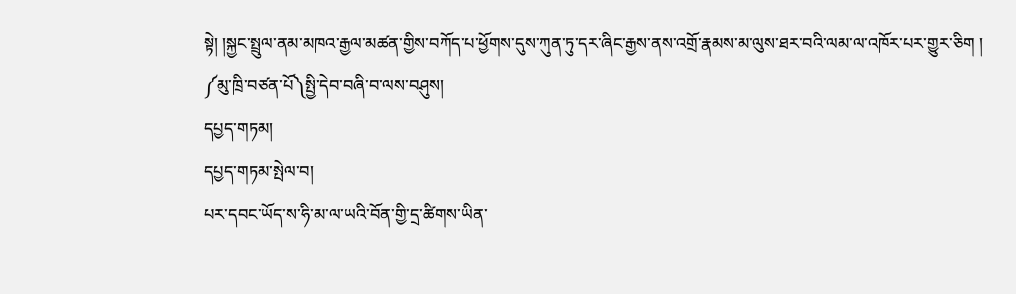སྟེ། །སྐྱང་སྤྲུལ་ནམ་མཁའ་རྒྱལ་མཚན་གྱིས་བཀོད་པ་ཕྱོགས་དུས་ཀུན་ཏུ་དར་ཞིང་རྒྱས་ནས་འགྲོ་རྣམས་མ་ལུས་ཐར་བའི་ལམ་ལ་འཁོར་པར་གྱུར་ཅིག །
༼མུ་ཁྲི་བཙན་པོ༽སྤྱི་དེབ་བཞི་བ་ལས་བཤུས།
དཔྱད་གཏམ།
དཔྱད་གཏམ་སྤེལ་བ།
པར་དབང་ཡོད་ས་ཧི་མ་ལ་ཡའི་བོན་གྱི་དྲ་ཚིགས་ཡིན་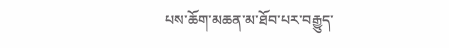པས་ཆོག་མཆན་མ་ཐོབ་པར་བརྒྱུད་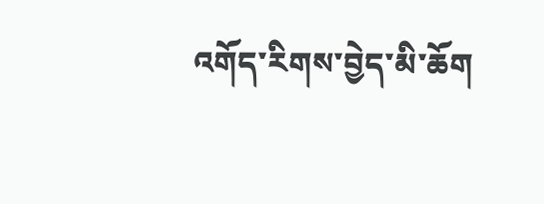འགོད་རིགས་བྱེད་མི་ཆོག